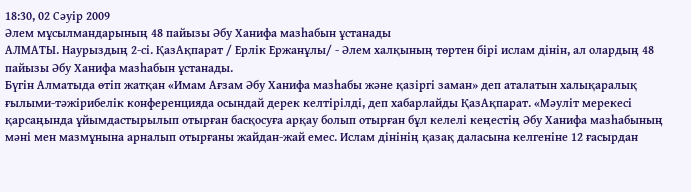18:30, 02 Сәуір 2009
Әлем мұсылмандарының 48 пайызы Әбу Ханифа мазһабын ұстанады
АЛМАТЫ. Наурыздың 2-сі. ҚазАқпарат / Ерлік Ержанұлы/ - Әлем халқының төртен бірі ислам дінін, ал олардың 48 пайызы Әбу Ханифа мазһабын ұстанады.
Бүгін Алматыда өтіп жатқан «Имам Ағзам Әбу Ханифа мазһабы және қазіргі заман» деп аталатын халықаралық ғылыми-тәжірибелік конференцияда осындай дерек келтірілді, деп хабарлайды ҚазАқпарат. «Мәуліт мерекесі қарсаңында ұйымдастырылып отырған басқосуға арқау болып отырған бұл келелі кеңестің Әбу Ханифа мазһабының мәні мен мазмұнына арналып отырғаны жайдан-жай емес. Ислам дінінің қазақ даласына келгеніне 12 ғасырдан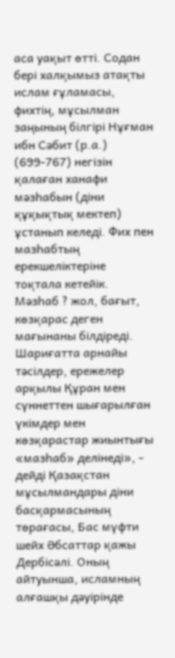аса уақыт өтті. Содан бері халқымыз атақты ислам ғұламасы, фихтің, мұсылман заңының білгірі Нұғман ибн Сәбит (р.а.) (699-767) негізін қалаған ханафи мәзһабын (діни құқықтық мектеп) ұстанып келеді. Фих пен мазһабтың ерекшеліктеріне тоқтала кетейік. Мәзһаб ? жол, бағыт, көзқарас деген мағынаны білдіреді. Шариғатта арнайы тәсілдер, ережелер арқылы Құран мен сүннеттен шығарылған үкімдер мен көзқарастар жиынтығы «мазһаб» делінеді», - дейді Қазақстан мұсылмандары діни басқармасының төрағасы, Бас мүфти шейх Әбсаттар қажы Дербісәлі. Оның айтуынша, исламның алғашқы дәуірінде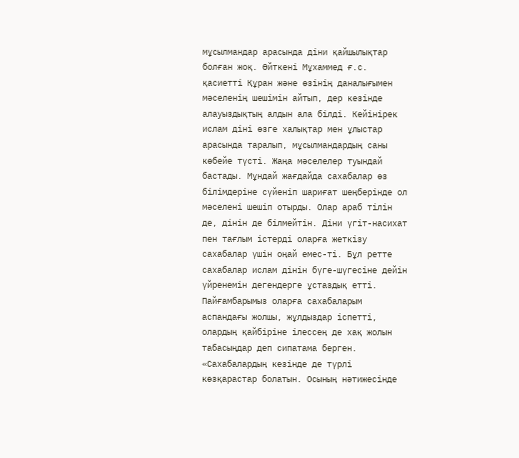мұсылмандар арасында діни қайшылықтар болған жоқ. Өйткені Мұхаммед ғ.с. қасиетті Құран және өзінің даналығымен мәселенің шешімін айтып, дер кезінде алауыздықтың алдын ала білді. Кейінірек ислам діні өзге халықтар мен ұлыстар арасында таралып, мұсылмандардың саны көбейе түсті. Жаңа мәселелер туындай бастады. Мұндай жағдайда сахабалар өз білімдеріне сүйеніп шариғат шеңберінде ол мәселені шешіп отырды. Олар араб тілін де, дінін де білмейтін. Діни үгіт-насихат пен тағлым істерді оларға жеткізу сахабалар үшін оңай емес-ті. Бұл ретте сахабалар ислам дінін бүге-шүгесіне дейін үйренемін дегендерге ұстаздық етті. Пайғамбарымыз оларға сахабаларым аспандағы жолшы, жұлдыздар іспетті, олардың қайбіріне ілессең де хақ жолын табасыңдар деп сипатама берген. «Сахабалардың кезінде де түрлі көзқарастар болатын. Осының нәтижесінде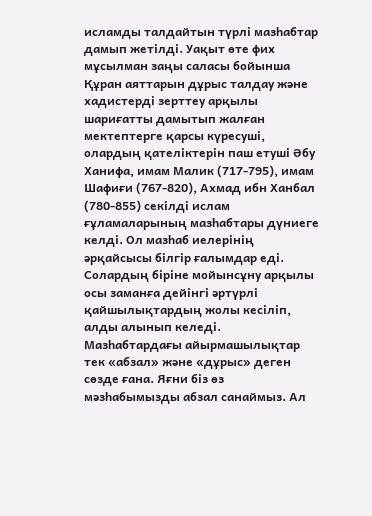исламды талдайтын түрлі мазһабтар дамып жетілді. Уақыт өте фих мұсылман заңы саласы бойынша Құран аяттарын дұрыс талдау және хадистерді зерттеу арқылы шариғатты дамытып жалған мектептерге қарсы күресуші, олардың қателіктерін паш етуші Әбу Ханифа, имам Малик (717-795), имам Шафиғи (767-820), Ахмад ибн Ханбал (780-855) секілді ислам ғұламаларының мазһабтары дүниеге келді. Ол мазһаб иелерінің әрқайсысы білгір ғалымдар еді. Солардың біріне мойынсұну арқылы осы заманға дейінгі әртүрлі қайшылықтардың жолы кесіліп, алды алынып келеді. Мазһабтардағы айырмашылықтар тек «абзал» және «дұрыс» деген сөзде ғана. Яғни біз өз мәзһабымызды абзал санаймыз. Ал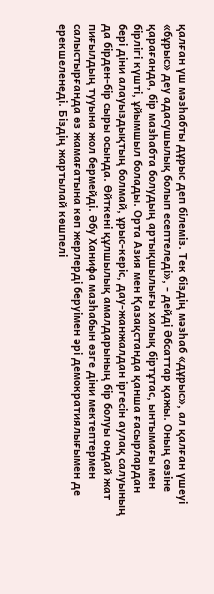қалған үш мәзһабты дұрыс деп білеміз. Тек біздің мәзһаб «дұрыс», ал қалған үшеуі «бұрыс» деу адасушылық болып есептеледі», - дейді Әбсаттар қажы. Оның сөзіне қарағанда, бір мазһабта болудың артықшылығы халық біртұтас, ынтымағы мен бірлігі күшті, ұйымшыл болады. Орта Азия мен Қазақстанда қанша ғасырлардан бері діни алауыздықтың болмай, ұрыс-керіс, дау-жанжалдан іргесін аулақ салуының да бірден-бір сыры осында. Өйткені құлшылық амалдарының бір болуы ондай жат пиғылдың тууына жол бермейді. Әбу Ханифа мазһабын өзге діни мектептермен салыстырғанда өз жамағатына көп жерлерді беруімен әрі демократиялығымен де ерекшеленеді. Біздің жартылай көшпелі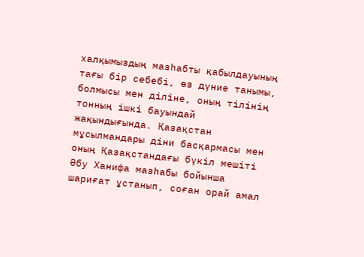халқымыздың мазһабты қабылдауының тағы бір себебі, өз дүние танымы, болмысы мен діліне, оның тілінің тонның ішкі бауындай жақындығында. Қазақстан мұсылмандары діни басқармасы мен оның Қазақстандағы бүкіл мешіті Әбу Ханифа мазһабы бойынша шариғат ұстанып, соған орай амал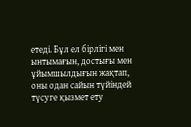етеді. Бұл ел бірлігі мен ынтымағын, достығы мен ұйымшылдығын жақтап, оны одан сайын түйіндей түсуге қызмет ету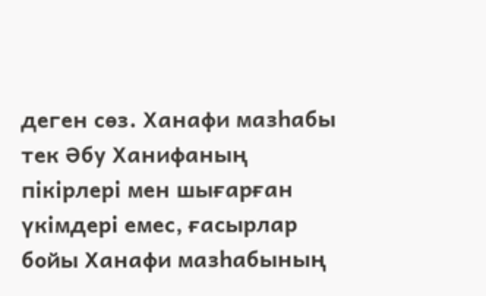деген сөз. Ханафи мазһабы тек Әбу Ханифаның пікірлері мен шығарған үкімдері емес, ғасырлар бойы Ханафи мазһабының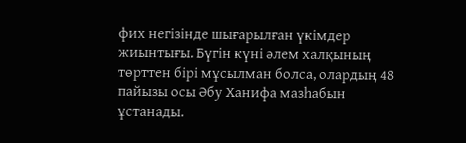фих негізінде шығарылған үкімдер жиынтығы. Бүгін күні әлем халқының төрттен бірі мұсылман болса, олардың 48 пайызы осы Әбу Ханифа мазһабын ұстанады.